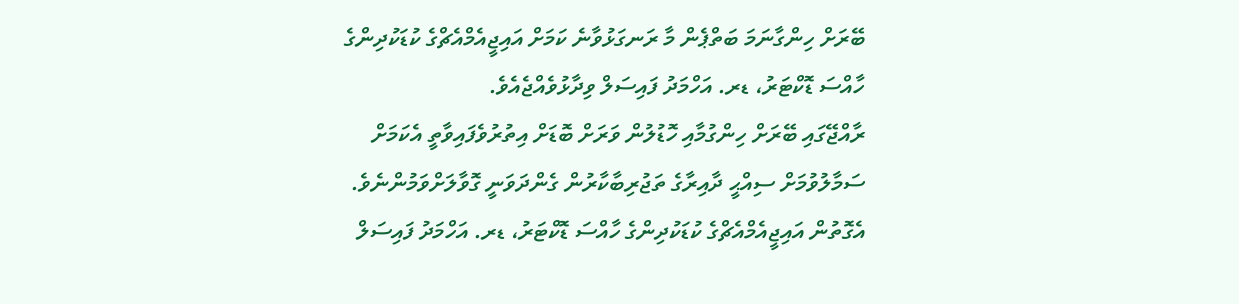ބޭރަށް ހިންގާނަމަ ބަތްޕެން މާ ރަނގަޅުވާނެ ކަމަށް އައިޖީއެމްއެޗްގެ ކުޑަކުދިންގެ ހާއްސަ ޑޮކްޓަރު، ޑރ. އަހްމަދު ފައިސަލް ވިދާޅުވެއްޖެއެވެ.
ރާއްޖޭގައި ބޭރަށް ހިންގުމާއި ހޮޑުލުން ވަރަށް ބޮޑަށް އިތުރުވެފައިވާތީ އެކަމަށް ސަމާލުވުމަށް ސިއްޙީ ދާއިރާގެ ތަޖުރިބާކާރުން ގެންދަވަނީ ގޮވާލަށްވަމުންނެވެ. އެގޮތުން އައިޖީއެމްއެޗްގެ ކުޑަކުދިންގެ ހާއްސަ ޑޮކްޓަރު، ޑރ. އަހްމަދު ފައިސަލް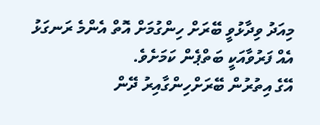މިއަދު ވިދާޅުވީ ބޭރަށް ހިންގުމަށް އޮތް އެންމެ ރަނގަޅު އެއް ފަރުވާއަކީ ބަތްޕެން ކަމަށެވެ.
އޭގެ އިތުރުން ބޭރަށްހިންގާއިރު ދޭން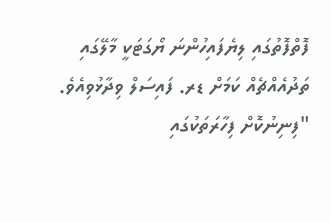ފޮތްފޮތުގައި ލިޔެފައިހުންނަ ޔޯގަޓަކީ މާލޭގައި ތަދުއެއްޗެއް ކަމަށް ޑރ. ފައިސަލް ވިދާޅުވިއެވެ.
"ފިނިނުކޮށް ފިހާރަތަކުގައި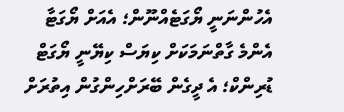އެހުންނަނީ ޔޯގަޓެއްނޫން؛ އެއަށް ޔޯގަޓާ އެންމެ ގާތްނަމަކަށް ކިޔަސް ކިޔޭނީ ޔޯގަޓް ޑުރިންކް؛ އެ ދީގެން ބޭރަށްހިންގުން އިތުރަށް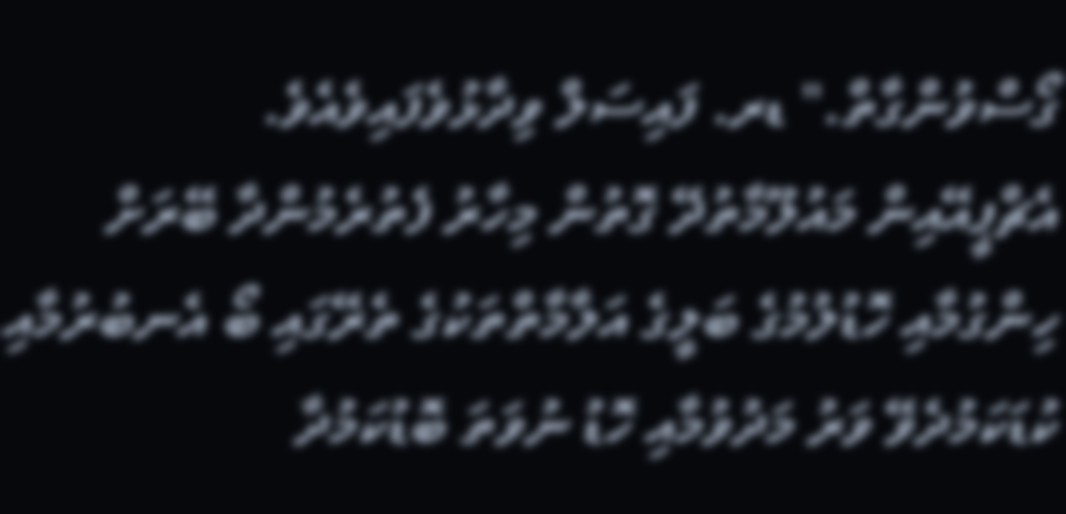ގޯސްވުންގާތް." ޑރ. ފައިސަލް ވިދާޅުވެފައިވެއެވެ.
އެޗްޕީއޭއިން މައުލޫމާތުދޭ ގޮތުން މިހާރު ފެތުރެމުންދާ ބޭރަށް ހިންގުމާއި ހޮޑުލުމުގެ ބަލީގެ އަލާމާތްތަކުގެ ތެރޭގައި ބޯ އެނބުރުމާއި ކުޑަކަމުދެވޭ ވަރު މަދުވުމާއި ހޮޑު ނުވަތަ ބޮޑުކަމުދާ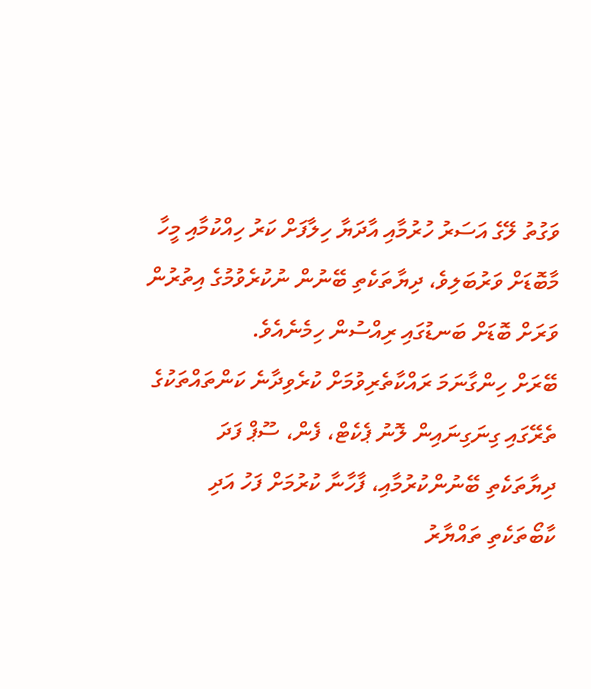ވަގުތު ލޭގެ އަސަރު ހުރުމާއި އާދަޔާ ހިލާފަށް ކަރު ހިއްކުމާއި މީހާ މާބޮޑަށް ވަރުބަލިވެ، ދިޔާތަކެތި ބޭނުން ނުކުރެވުމުގެ އިތުރުން ވަރަށް ބޮޑަށް ބަނޑުގައި ރިއްސުން ހިމެނެއެވެ.
ބޭރަށް ހިންގާނަމަ ރައްކާތެރިވުމަށް ކުރެވިދާނެ ކަންތައްތަކުގެ ތެރޭގައި ގިނަގިނައިން ލޮނު ޕެކެޓް، ފެން، ސޫޕް ފަދަ ދިޔާތަކެތި ބޭނުންކުރުމާއި، ފާހާނާ ކުރުމަށް ފަހު އަދި ކާބޯތަކެތި ތައްޔާރު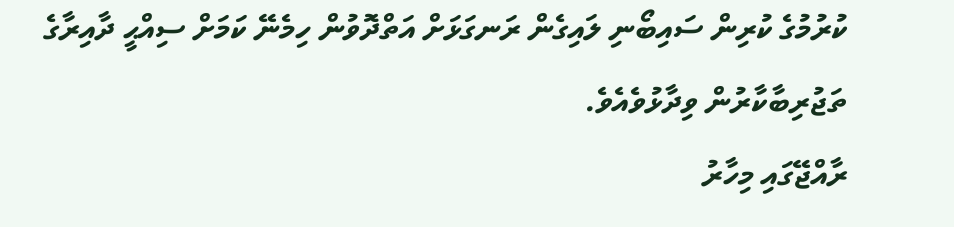ކުރުމުގެ ކުރިން ސައިބޯނި ލައިގެން ރަނގަޅަށް އަތްދޮވުން ހިމެނޭ ކަމަށް ސިއްޙީ ދާއިރާގެ ތަޖުރިބާކާރުން ވިދާޅުވެއެވެ.
ރާއްޖޭގައި މިހާރު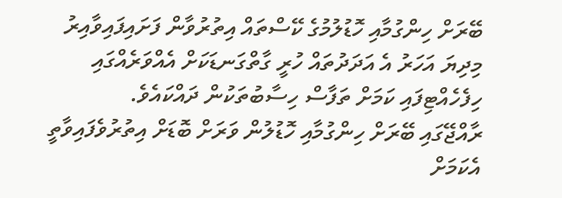ބޭރަށް ހިންގުމާއި ހޮޑުލުމުގެ ކޭސްތައް އިތުރުވާން ފަށައިފައިވާއިރު މިދިޔަ އަހަރު އެ އަދަދުތައް ހުރީ ގާތްގަނޑަކަށް އެއްވަރެއްގައި ހިފެހެއްޓިފައި ކަމަށް ތަފާސް ހިސާބުތަކުން ދައްކައެވެ.
ރާއްޖޭގައި ބޭރަށް ހިންގުމާއި ހޮޑުލުން ވަރަށް ބޮޑަށް އިތުރުވެފައިވާތީ އެކަމަށް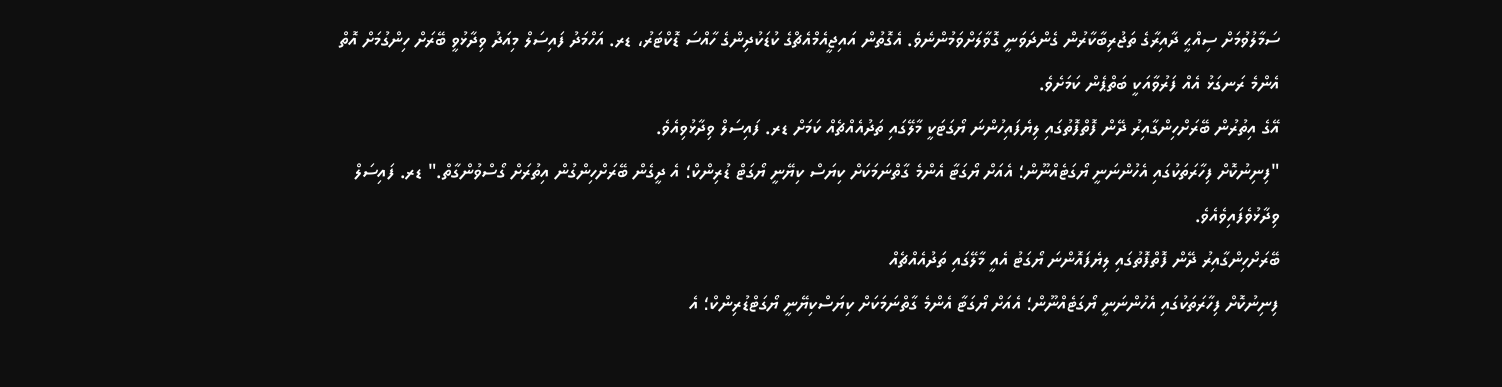ސަމާލުވުމަށް ސިއްޙީ ދާއިރާގެ ތަޖުރިބާކާރުން ގެންދަވަނީ ގޮވާލަށްވަމުންނެވެ. އެގޮތުން އައިޖީއެމްއެޗްގެ ކުޑަކުދިންގެ ހާއްސަ ޑޮކްޓަރު، ޑރ. އަހްމަދު ފައިސަލް މިއަދު ވިދާޅުވީ ބޭރަށް ހިންގުމަށް އޮތް އެންމެ ރަނގަޅު އެއް ފަރުވާއަކީ ބަތްޕެން ކަމަށެވެ.
އޭގެ އިތުރުން ބޭރަށްހިންގާއިރު ދޭން ފޮތްފޮތުގައި ލިޔެފައިހުންނަ ޔޯގަޓަކީ މާލޭގައި ތަދުއެއްޗެއް ކަމަށް ޑރ. ފައިސަލް ވިދާޅުވިއެވެ.
"ފިނިނުކޮށް ފިހާރަތަކުގައި އެހުންނަނީ ޔޯގަޓެއްނޫން؛ އެއަށް ޔޯގަޓާ އެންމެ ގާތްނަމަކަށް ކިޔަސް ކިޔޭނީ ޔޯގަޓް ޑުރިންކް؛ އެ ދީގެން ބޭރަށްހިންގުން އިތުރަށް ގޯސްވުންގާތް." ޑރ. ފައިސަލް ވިދާޅުވެފައިވެއެވެ.
ބޭރަށްހިންގާއިރު ދޭން ފޮތްފޮތުގައި ލިޔެފައޮންނަ ޔޯގަޓު އެއީ މާލޭގައި ތަދުއެއްޗެއް
ފިނިނުކޮށް ފިހާރަތަކުގައި އެހުންނަނީ ޔޯގަޓެއްނޫން؛ އެއަށް ޔޯގަޓާ އެންމެ ގާތްނަމަކަށް ކިޔަސްކިޔޭނީ ޔޯގަޓްޑުރިންކް؛ އެ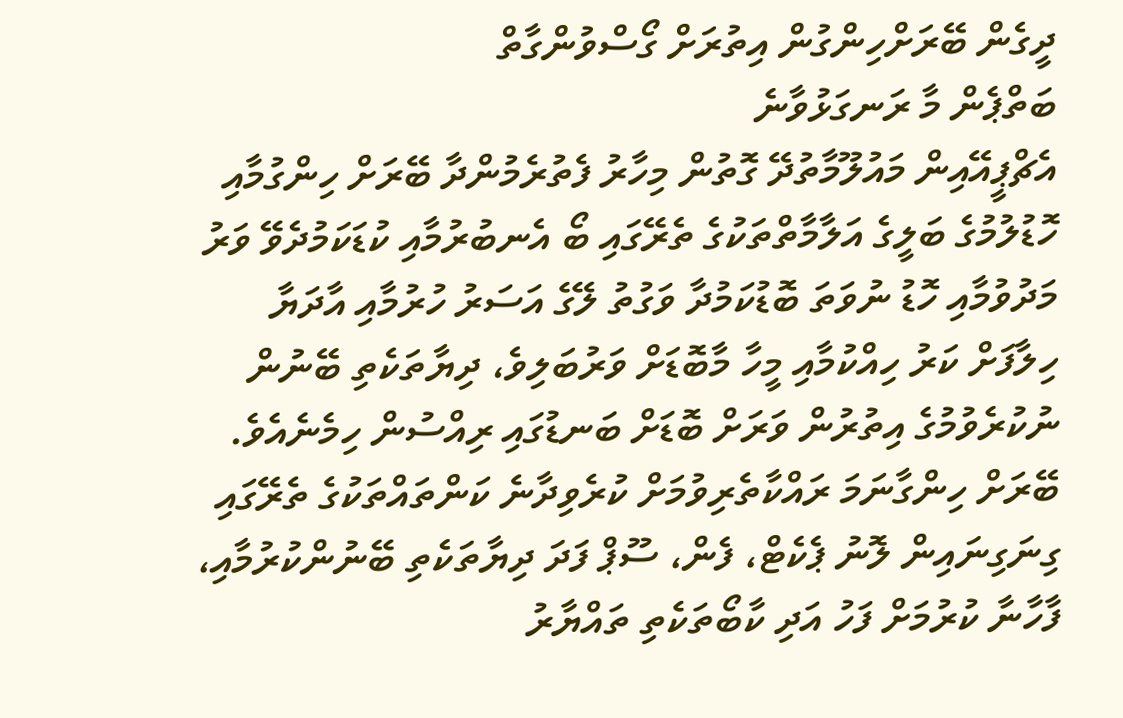ދީގެން ބޭރަށްހިންގުން އިތުރަށް ގޯސްވުންގާތް
ބަތްޕެން މާ ރަނގަޅުވާނެ
އެޗްޕީއޭއިން މައުލޫމާތުދޭ ގޮތުން މިހާރު ފެތުރެމުންދާ ބޭރަށް ހިންގުމާއި ހޮޑުލުމުގެ ބަލީގެ އަލާމާތްތަކުގެ ތެރޭގައި ބޯ އެނބުރުމާއި ކުޑަކަމުދެވޭ ވަރު މަދުވުމާއި ހޮޑު ނުވަތަ ބޮޑުކަމުދާ ވަގުތު ލޭގެ އަސަރު ހުރުމާއި އާދަޔާ ހިލާފަށް ކަރު ހިއްކުމާއި މީހާ މާބޮޑަށް ވަރުބަލިވެ، ދިޔާތަކެތި ބޭނުން ނުކުރެވުމުގެ އިތުރުން ވަރަށް ބޮޑަށް ބަނޑުގައި ރިއްސުން ހިމެނެއެވެ.
ބޭރަށް ހިންގާނަމަ ރައްކާތެރިވުމަށް ކުރެވިދާނެ ކަންތައްތަކުގެ ތެރޭގައި ގިނަގިނައިން ލޮނު ޕެކެޓް، ފެން، ސޫޕް ފަދަ ދިޔާތަކެތި ބޭނުންކުރުމާއި، ފާހާނާ ކުރުމަށް ފަހު އަދި ކާބޯތަކެތި ތައްޔާރު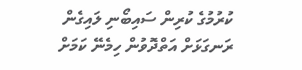ކުރުމުގެ ކުރިން ސައިބޯނި ލައިގެން ރަނގަޅަށް އަތްދޮވުން ހިމެނޭ ކަމަށް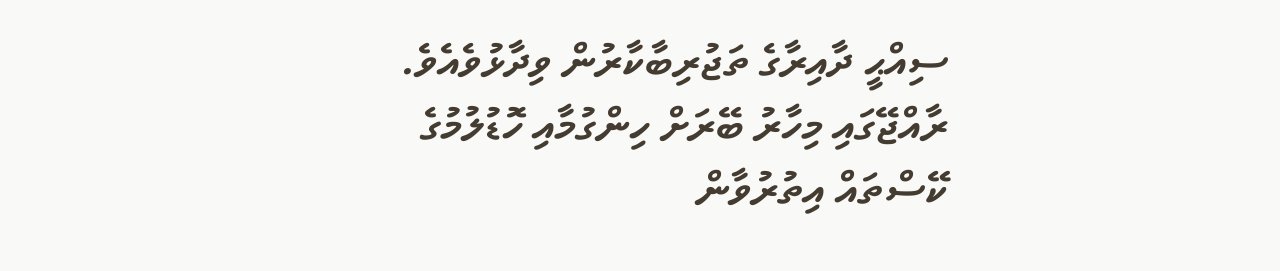ސިއްޙީ ދާއިރާގެ ތަޖުރިބާކާރުން ވިދާޅުވެއެވެ.
ރާއްޖޭގައި މިހާރު ބޭރަށް ހިންގުމާއި ހޮޑުލުމުގެ ކޭސްތައް އިތުރުވާން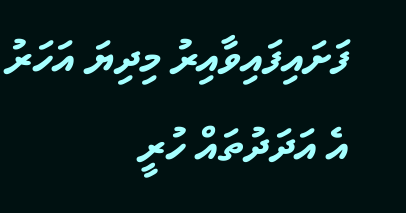ފަށައިފައިވާއިރު މިދިޔަ އަހަރު އެ އަދަދުތައް ހުރީ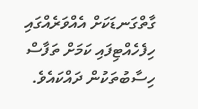ގާތްގަނޑަކަށް އެއްވަރެއްގައި ހިފެހެއްޓިފައި ކަމަށް ތަފާސް ހިސާބުތަކުން ދައްކައެވެ.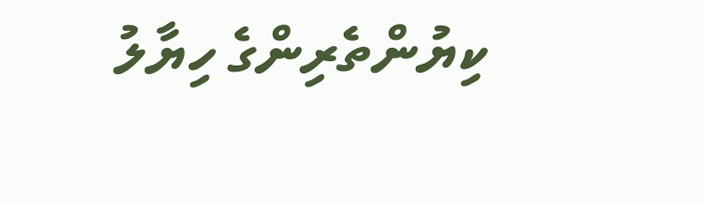ކިޔުންތެރިންގެ ހިޔާލު